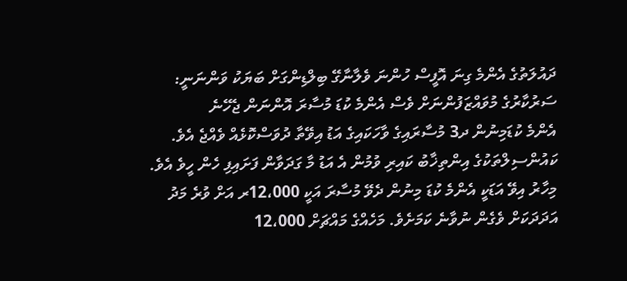ދައުލަތުގެ އެންމެ ގިނަ އޮފީސް ހުންނަ ވެލާނާގޭ ބިލްޑިންގަށް ބަޔަކު ވަންނަނީ: ސަރުކާރުގެ މުވައްޒަފުންނަށް ވެސް އެންމެ ކުޑަ މުސާރަ އޮންނަން ޖެހޭނެ
އެންމެ ކުޑަމިނުން ދ3 މުސާރައިގެ ވާހަކައިގެ އަޑު އިވޭތާ ދުވަސްކޮޅެއް ވެއްޖެ އެވެ. ކައުންސިލްތަކުގެ އިންތިޚާބު ކައިރި ވުމުން އެ އަޑު މާ ގަދަވާން ފަށައިފި ހެން ހީވެ އެވެ. މިހާރު އިވޭ އަޑަކީ އެންމެ ކުޑަ މިނުން ދެވޭ މުސާރަ އަކީ 12،000ރ އަށް ވުރެ މަދު އަދަދަކަށް ވެގެން ނުވާނެ ކަމަށެވެ. މަހެއްގެ މައްޗަށް 12،000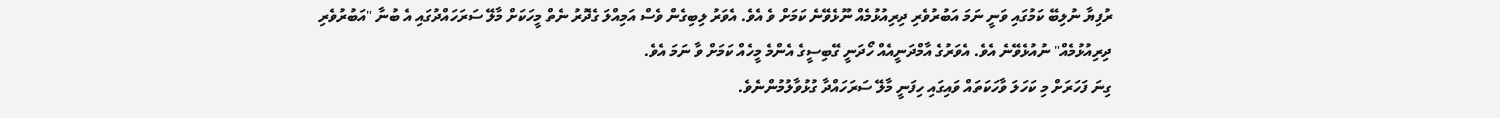ރުފިޔާ ނުލިބޭ ކަމުގައި ވަނީ ނަމަ އަބުރުވެރި ދިރިއުޅުމެއް ނޫޅެވޭނެ ކަމަށް ވެ އެވެ. އެވަރު ލިބިގެން ވެސް އަމިއްލަ ގެދޮރު ނެތް މީހަކަށް މާލޭ ސަރަހައްދުގައި އެ ބުނާ "އަބުރުވެރި ދިރިއުޅުމެއް" ނުއުޅެވޭނެ އެވެ. އެވަރުގެ އާމްދަނީއެއް ހޯދަނީ ގޭބިސީގެ އެންމެ މީހެއް ކަމަށް ވާ ނަމަ އެވެ.
ގިނަ ފަހަރަށް މި ކަހަލަ ވާހަކަތައް ވައިގައި ހިފަނީ މާލޭ ސަރަހައްދާ ގުޅުވާލުމުންނެވެ.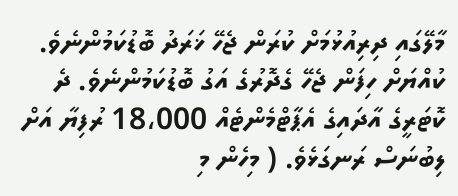މާލޭގައި ދިރިއުޅުމަށް ކުރަން ޖެހޭ ޚަރަދު ބޮޑުކަމުންނެވެ. ކުއްޔަށް ހިފަން ޖެހޭ ގެދޮރުގެ އަގު ބޮޑުކަމުންނެވެ. ދެ ކޮޓަރީގެ އާދައިގެ އެޕާޓްމެންޓެއް 18،000 ރުފިޔާ އަށް ލިބުނަސް ރަނގަޅެވެ. ( މިހެން މި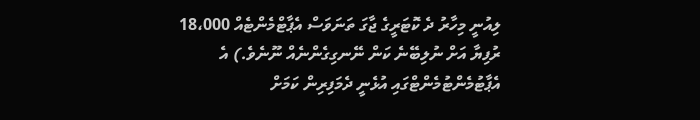ލިއުނީ މިހާރު ދެ ކޮޓަރީގެ ޖާގަ ތަނަވަސް އެޕާޓްމެންޓެއް 18،000 ރުފިޔާ އަށް ނުލިބޭނެ ކަން ނޭނގިގެންނެއް ނޫނެވެ.) އެ އެޕާޓުމެންޓުމެންޓްގައި އުޅެނީ ދެމަފިރިން ކަމަށް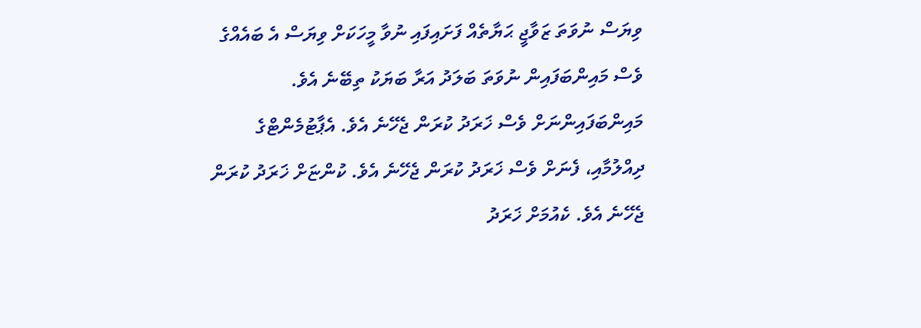ވިޔަސް ނުވަތަ ޒަވާޖީ ޙަޔާތެއް ފަށައިފައި ނުވާ މީހަކަށް ވިޔަސް އެ ބައެއްގެ ވެސް މައިންބަފައިން ނުވަތަ ބަލަދު އަރާ ބަޔަކު ތިބޭނެ އެވެ. މައިންބަފައިންނަށް ވެސް ޚަރަދު ކުރަން ޖެހޭނެ އެވެ. އެޕާޓުމެންޓްގެ ދިއްލުމާއި، ފެނަށް ވެސް ޚަރަދު ކުރަން ޖެހޭނެ އެވެ. ކުންޏަށް ޚަރަދު ކުރަން ޖެހޭނެ އެވެ. ކެއުމަށް ޚަރަދު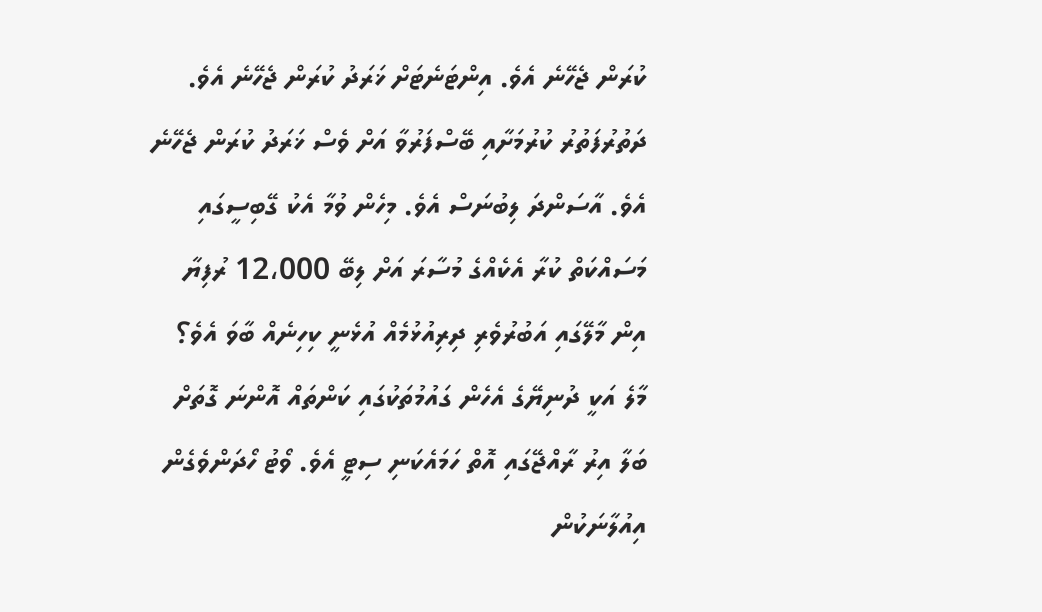ކުރަން ޖެހޭނެ އެވެ. އިންޓަނެޓަށް ޚަރަދު ކުރަން ޖެހޭނެ އެވެ. ދަތުރުފަތުރު ކުރުމަށާއި ބޭސްފަރުވާ އަށް ވެސް ޚަރަދު ކުރަން ޖެހޭނެ އެވެ. އާސަންދަ ލިބުނަސް އެވެ. މިހެން ވުމާ އެކު ގޭބިސީގައި މަސައްކަތް ކުރާ އެކެއްގެ މުސާރަ އަށް ލިބޭ 12،000 ރުފިޔާ އިން މާލޭގައި އަބުރުވެރި ދިރިއުޅުމެއް އުޅެނީ ކިހިނެއް ބާވަ އެވެ؟
މާލެ އަކީ ދުނިޔޭގެ އެހެން ގައުމުތަކުގައި ކަންތައް އޮންނަ ގޮތަށް ބަލާ އިރު ރާއްޖޭގައި އޮތް ހަމައެކަނި ސިޓީ އެވެ. ވޯޓު ހޯދަންވެގެން އިއުލާނަކުން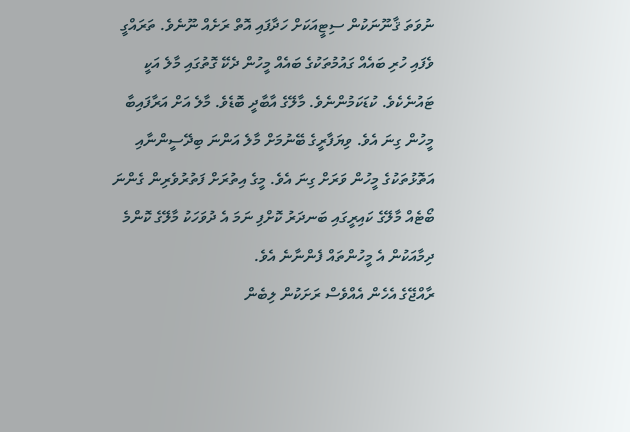ނުވަތަ ޤާނޫނަކުން ސިޓީއަކަށް ހަދާފައި އޮތް ރަށެއް ނޫނެވެ. ތަރައްގީ ވެފައި ހުރި ބައެއް ގައުމުތަކުގެ ބައެއް މީހުން ދެކޭ ގޮތުގައި މާލެ އަކީ ޓައުނެކެވެ. ކުޑަކަމުންނެވެ. މާލޭގެ އާބާދީ ބޮޑެވެ. މާލެ އަށް އަރާފައިބާ މީހުން ގިނަ އެވެ. ވިޔަފާރީގެ ބޭނުމަށް މާލެ އަންނަ ބިދޭސީންނާއި އަތޮޅުތަކުގެ މީހުން ވަރަށް ގިނަ އެވެ. މީގެ އިތުރަށް ފަތުރުވެރިން ގެންނަ ބޯޓެއް މާލޭގެ ކައިރީގައި ބަނދަރު ކޮށްފި ނަމަ އެ ދުވަހަކު މާލޭގެ ކޮންމެ ދިމާއަކުން އެ މީހުންތައް ފެންނާނެ އެވެ.
ރާއްޖޭގެ އެހެން އެއްވެސް ރަށަކުން ލިބެން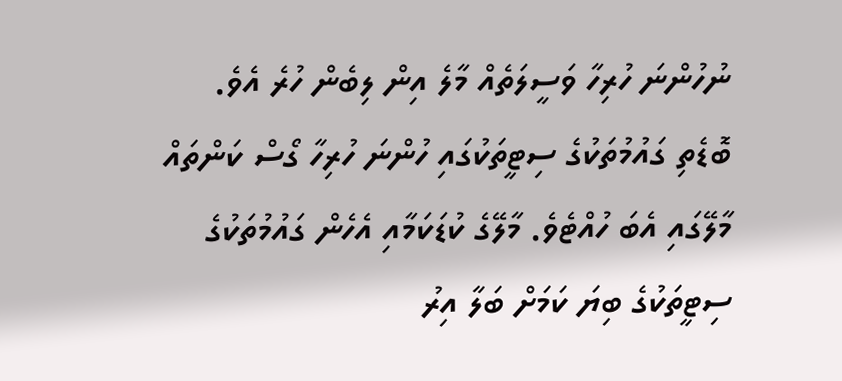ނުހުންނަ ހުރިހާ ވަސީލަތެއް މާލެ އިން ލިބެން ހުރެ އެވެ. ބޮޑެތި ގައުމުތަކުގެ ސިޓީތަކުގައި ހުންނަ ހުރިހާ ގޯސް ކަންތައް މާލޭގައި އެބަ ހުއްޓެވެ. މާލޭގެ ކުޑަކަމާއި އެހެން ގައުމުތަކުގެ ސިޓީތަކުގެ ބިޔަ ކަމަށް ބަލާ އިރު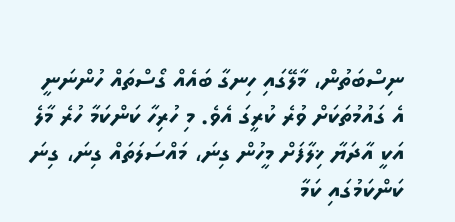ނިސްބަތުން، މާލޭގައި ހިނގާ ބައެއް ގޯސްތައް ހުންނަނީ އެ ގައުމުތަކަށް ވުރެ ކުރީގަ އެވެ. މި ހުރިހާ ކަންކަމާ ހުރެ މާލެ އަކީ އާދަޔާ ޚިލާފަށް މީހުން ގިނަ، މައްސަލަތައް ގިނަ، ގިނަ ކަންކަމުގައި ކަމާ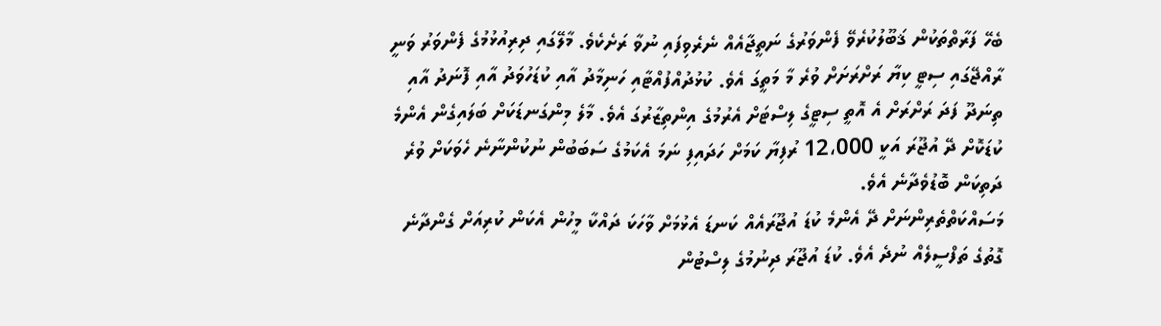ބެހޭ ފަރާތްތަކުން ޤަބޫލުކުރެވޭ ފެންވަރުގެ ނަތީޖާއެއް ނެރެވިފައި ނުވާ ރަށެކެވެ. މާލޭގައި ދިރިއުޅުމުގެ ފެންވަރު ވަނީ ރާއްޖޭގައި ސިޓީ ކިޔާ ރަށްރަށަށް ވުރެ މާ މަތީގަ އެވެ. ކުޅުދުއްފުއްޓާއި ހަނިމާދު އާއި ކުޑަހުވަދު އާއި ފޮނަދު އާއި ތިނަދޫ ފަދަ ރަށްރަށް އެ އޮތީ ސިޓީގެ ލިސްޓަށް އެރުމުގެ އިންތިޒާރުގަ އެވެ. މާލެ މިންގަނޑަކަށް ބަލައިގެން އެންމެ ކުޑަކޮށް ދޭ އުޖޫރަ އަކީ 12،000 ރުފިޔާ ކަމަށް ހަދައިފި ނަމަ އެކަމުގެ ސަބަބުން ނުކުންނާނެ ހެވަކަށް ވުރެ ދަތިކަން ބޮޑުވެދާނެ އެވެ.
މަސައްކަތްތެރިންނަށް ދޭ އެންމެ ކުޑަ އުޖޫރައެއް ކަނޑަ އެޅުމަށް ވާހަކަ ދައްކާ މީހުން އެކަން ކުރިއަށް ގެންދާނެ ގޮތުގެ ތަފްސީލެއް ނުދެ އެވެ. ކުޑަ އުޖޫރަ ދިނުމުގެ ލިސްޓުން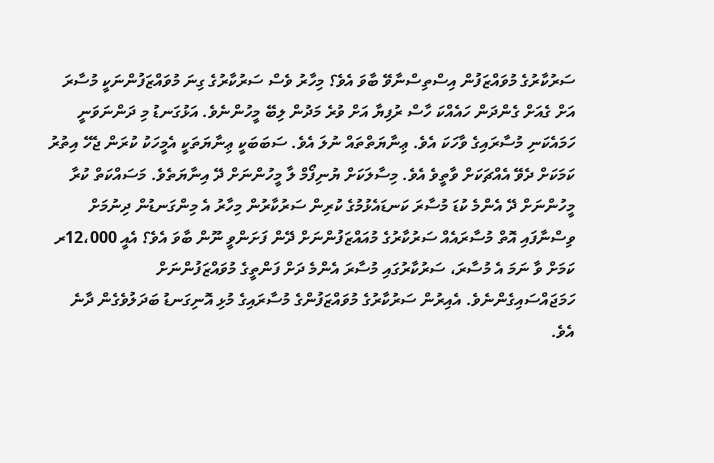ސަރުކާރުގެ މުވައްޒަފުން އިސްތިސްނާވޭ ބާވަ އެވެ؟ މިހާރު ވެސް ސަރުކާރުގެ ގިނަ މުވައްޒަފުންނަކީ މުސާރަ އަށް ގެއަށް ގެންދަން ހައެއްކަ ހާސް ރުފިޔާ އަށް ވުރެ މަދުން ލިބޭ މީހުންނެވެ. އަޅުގަނޑު މި ދަންނަވަނީ ހަމައެކަނި މުސާރައިގެ ވާހަކަ އެވެ. ޢިނާޔަތްތައް ނުލަ އެވެ. ސަބަބަކީ ޢިނާޔަތަކީ އެމީހަކު ކުރަން ޖެހޭ އިތުރު ކަމަކަށް ދެވޭ އެއްޗަކަށް ވާތީވެ އެވެ. މިސާލަކަށް ޔުނިފޯމް ލާ މީހުންނަށް ދޭ އިނާޔަތެވެ. މަސައްކަތް ކުރާ މީހުންނަށް ދޭ އެންމެ ކުޑަ މުސާރަ ކަނޑައެޅުމުގެ ކުރިން ސަރުކާރުން މިހާރު އެ މިންގަނޑުން ދިނުމަށް ވިސްނާފައި އޮތް މުސާރައެއް ސަރުކާރުގެ މުއައްޒަފުންނަށް ދޭން ފަށަންވީ ނޫން ބާވަ އެވެ؟ އެއީ 12،000ރ ކަމަށް ވާ ނަމަ އެ މުސާރަ، ސަރުކާރުގައި މުސާރަ އެންމެ ދަށް ފަންތީގެ މުވައްޒަފުންނަށް ހަމަޖައްސައިގެންނެވެ. އެއިރުން ސަރުކާރުގެ މުވައްޒަފުންގެ މުސާރައިގެ މުޅި އޮނިގަނޑު ބަދަލުވެގެން ދާނެ އެވެ.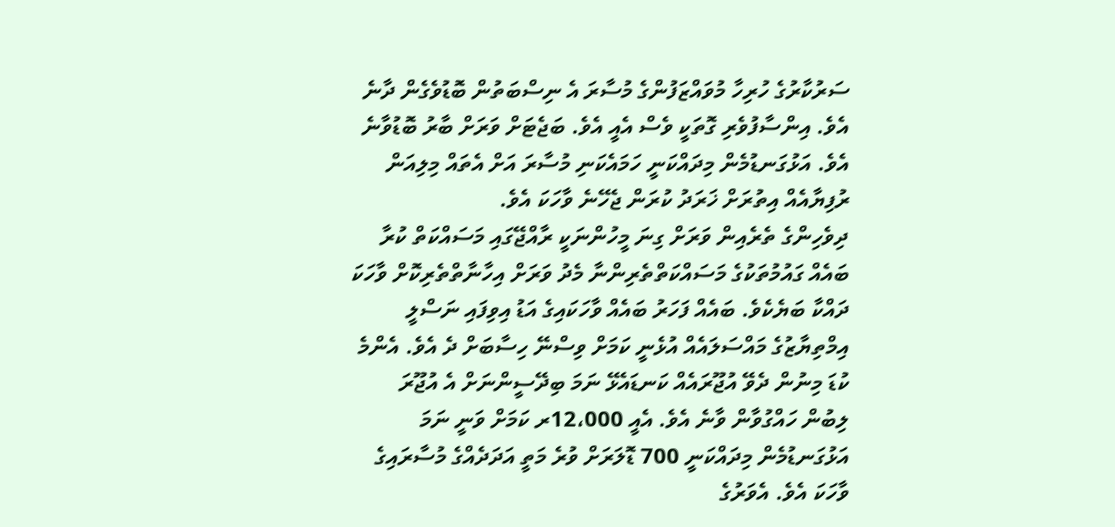ސަރުކާރުގެ ހުރިހާ މުވައްޒަފުންގެ މުސާރަ އެ ނިސްބަތުން ބޮޑުވެގެން ދާނެ އެވެ. އިންސާފުވެރި ގޮތަކީ ވެސް އެއީ އެވެ. ބަޖެޓަށް ވަރަށް ބާރު ބޮޑުވާނެ އެވެ. އަޅުގަނޑުމެން މިދައްކަނީ ހަމައެކަނި މުސާރަ އަށް އެތައް މިލިއަން ރުފިޔާއެއް އިތުރަށް ޚަރަދު ކުރަން ޖެހޭނެ ވާހަކަ އެވެ.
ދިވެހިންގެ ތެރެއިން ވަރަށް ގިނަ މީހުންނަކީ ރާއްޖޭގައި މަސައްކަތް ކުރާ ބައެއް ގައުމުތަކުގެ މަސައްކަތްތެރިންނާ މެދު ވަރަށް އިހާނާތްތެރިކޮށް ވާހަކަ ދައްކާ ބަޔެކެވެ. ބައެއް ފަހަރު ބައެއް ވާހަކައިގެ އަޑު އިވިފައި ނަސްލީ އިމްތިޔާޒުގެ މައްސަލައެއް އުޅެނީ ކަމަށް ވިސްނޭ ހިސާބަށް ދެ އެވެ. އެންމެ ކުޑަ މިނުން ދެވޭ އުޖޫރައެއް ކަނޑައެޅޭ ނަމަ ބިދޭސީންނަށް އެ އުޖޫރަ ލިބުން ހައްގުވާން ވާނެ އެވެ. އެއީ 12،000ރ ކަމަށް ވަނީ ނަމަ އަޅުގަނޑުމެން މިދައްކަނީ 700 ޑޮލަރަށް ވުރެ މަތީ އަދަދެއްގެ މުސާރައިގެ ވާހަކަ އެވެ. އެވަރުގެ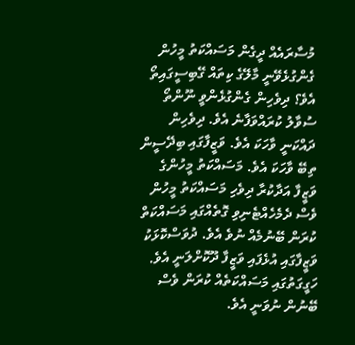މުސާރައެއް ދީގެން މަސައްކަތު މީހުން ގެންގުޅެވޭނީ މާލޭގެ ކިތައް ގޭބިސީގައިތޯ އެވެ؟ ދިވެހިން ގެންގުޅެންވީ ނޫންތޯ ސުވާލު ކުރައްވަފާނެ އެވެ. ދިވެހިން ދައްކަނީ ވާހަކަ އެވެ. ވަޒީފާގައި ބިދޭސީން ތިބޭ ވާހަކަ އެވެ. މަސައްކަތު މީހުންގެ ވަޒީފާ އަދާކުރާ ދިވެހި މަސައްކަތު މީހުން ވެސް ދެމެހެއްޓެނިވި ގޮތެއްގައި މަސައްކަތް ކުރަން ބޭނުމެއް ނުވެ އެވެ. ދުވަސްކޮޅަކު ވަޒީފާގައި އުޅެފައި ވަޒީފާ ދޫކޮށްލަނީ އެވެ. ހަގީގަތުގައި މަސައްކަތެއް ކުރަން ވެސް ބޭނުން ނުވަނީ އެވެ.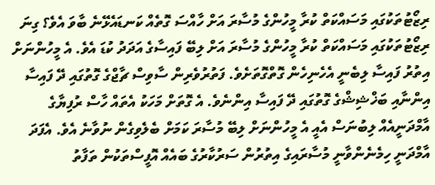ރިޒޯޓުތަކުގައި މަސައްކަތް ކުރާ މީހުންގެ މުސާރަ އަށް ހާއްސަ ގޮތެއް ކަނޑައެޅޭނެ ބާވަ އެވެ؟ ގިނަ ރިޒޯޓުތަކުގައި މަސައްކަތް ކުރާ މީހުންގެ މުސާރަ އަށް ލިބޭ ފައިސާގެ އަދަދު ކުޑަ އެވެ. އެ މީހުންނަށް އިތުރު ފައިސާ ލިބެނީ އެހެނިހެން ގޮތްގޮތަށެވެ. ފަތުރުވެރިން ސާވިސް ޗާޖްގެ ގޮތުގައި ދޭ ފައިސާ އިންނާއި ބަޚްޝިޝްގެ ގޮތުގައި ދޭ ފައިސާ އިންނެވެ. އެ ގޮތަށް މަހަކު އެތައް ހާސް ރުފިޔާގެ އާމްދަނީއެއް ލިބުނަސް އެއީ އެ މީހުންނަށް ލިބޭ މުސާރަ ކަމަށް ބެލެވިގެން ނުވާނެ އެވެ. އެފަދަ އާމްދަނީ ހިމެނެންވާނީ މުސާރައިގެ އިތުރުން ސަރުކާރުގެ ބައެއް އޮފީސްތަކުން ތަފާތު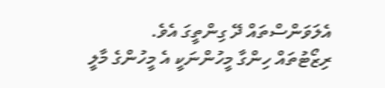އެލަވަންސްތައް ދޭ ގިންތީގަ އެވެ.
ރިޒޯޓުތައް ހިންގާ މީހުންނަކީ އެ މީހުންގެ މާލީ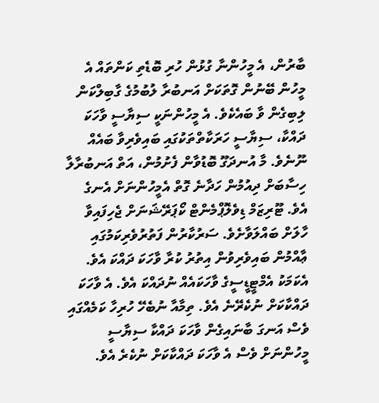ބާރުން، އެ މީހުންނާ ގުޅުން ހުރި ބޮޑެތި ކަންތައް އެ މީހުން ބޭނުން ގޮތަކަށް އަނބުރާ ލުބުމުގެ ގާބިލްކަން ލިބިގެން ވާ ބައެކެވެ. އެ މީހުންނަކީ ސިޔާސީ ވާހަކަ ދައްކާ، ސިޔާސީ ހަރަކާތްތަކުގައި ބައިވެރިވާ ބައެއް ނޫނެވެ. މާ އުނދަގޫ ބޮޑުވާން ފެށުމުން، އަތް އަނބުރާލާ ހިސާބަށް ދިއުމުން ހަދާނެ ގޮތް އެމީހުންނަށް އެނގެ އެވެ. ޓޫރިޒަމް ޑިވެލޮޕްމެންޓް ކޯޕަރޭޝަނަށް ޖެހިފައިވާ ހާލަށް ބައްލަވާށެވެ. ސަރުކާރުން ފަތުރުވެރިކަމުގައި ޢާއްމުން ބައިވެރިވުން އިތުރު ކުރާ ވާހަކަ ދައްކަ އެވެ. އެކަމަކު އެމްޓީޑީސީގެ ވާހަކައެއް ނުދައްކަ އެވެ. އެ ވާހަކަ ދައްކާކަށް ނުކެރޭނެ އެވެ. ތިމާއާ ނުބެހޭ ހުރިހާ ކަމެއްގައި ވެސް އަނގަ ބާނައިގެން ވާހަކަ ދައްކާ ސިޔާސީ މީހުންނަށް ވެސް އެ ވާހަކަ ދައްކާކަށް ނުކެރެ އެވެ.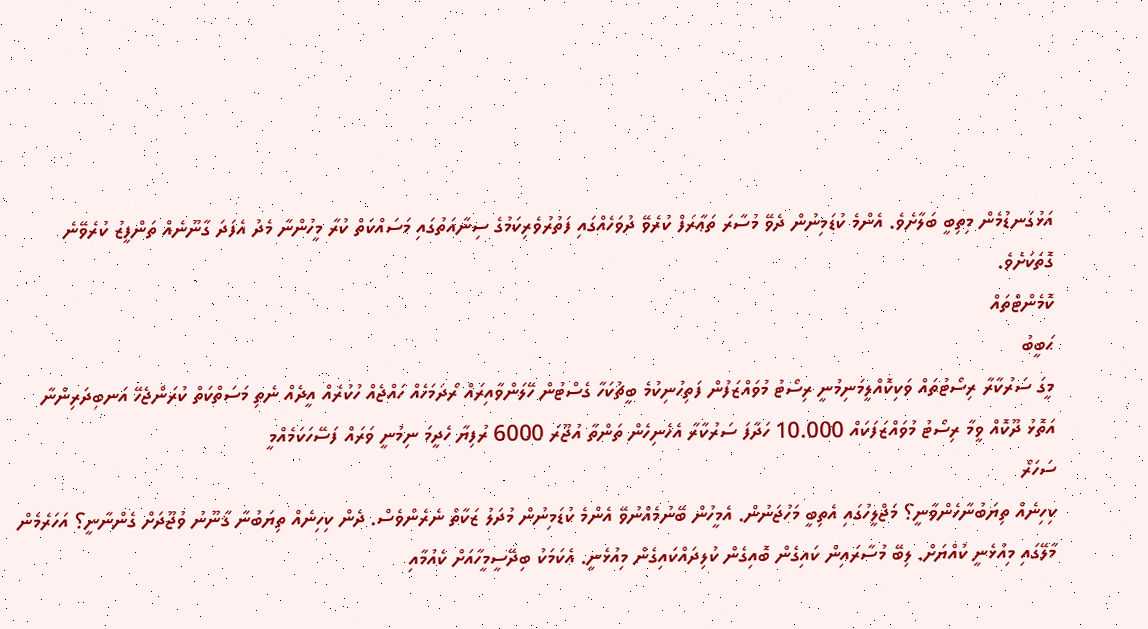އަޅުގަނޑުމެން މިތިބީ ބަލާށެވެ. އެންމެ ކުޑަމިނުން ދެވޭ މުސާރަ ތަޢާރަފް ކުރެވޭ ދުވަހެއްގައި ފަތުރުވެރިކަމުގެ ސިނާއަތުގައި މަސައްކަތް ކުރާ މީހުންނާ މެދު އެފަދަ ގާނޫނެއް ތަންފީޒު ކުރެވޭނެ ގޮތަކަށެވެ.
ކޮމެންޓްތައް
ޙަބީބު
މީގަ ސަރުކާރާ ރިސޯޓުތައް ވަކިކޮއްލީމަނިމުނީ ރިސޯޓު މުވައްޒަފުން ފަތިހުނިކުމެ ބީޗުކަހާ ގެސްޓުން ހޭލަންވާއިރައް ރޯދަމަހެއް ހައްޖެއް ހުކުރެއް އީދެއް ނެތި މަސަތްކަތް ކުރަންޖެހޭ އަނބިދަރިންނާ އަތޮޅު ދޫކޮއް ވީމާ ރިސޯޓު މުވައްޒަފަކައް 10.000 ހަދާފަ ސަރުކާރާ އެހެނިހެން ތަންތާ އުޖޫރަ 6000 ރުފިޔާ ހެދީމަ ނިމުނީ ވަރައް ފަސޭހަކަމެއްމީ
ސަހަރޯ
ކިހިނެއް ތިޔަބުނާހެންވާނީ؟ މަޖްލީހުގައި އެތިބީ މަހުޖަނުން. އެމީހުން ބޭނުމެއްނުވޭ އެންމެ ކުޑަމިނުން މުދަލު ޒަކާތް ނެރެންވެސް. ދެން ކިހިނެއް ތިޔަބުނާ ޤާނޫނު ވުޖޫދަށް ގެންނާނީ؟ އަހަރެމެން މާލޭގައި މިއުޅެނީ ކުއްޔަށް. ލިބޭ މުސާރައިން ކައިގެން ބޮއިގެން ކުލިދައްކައިގެން މިއުޅެނީ. އެކަމަކު ބިދޭސީމީހާއަށް ކެއުމާއި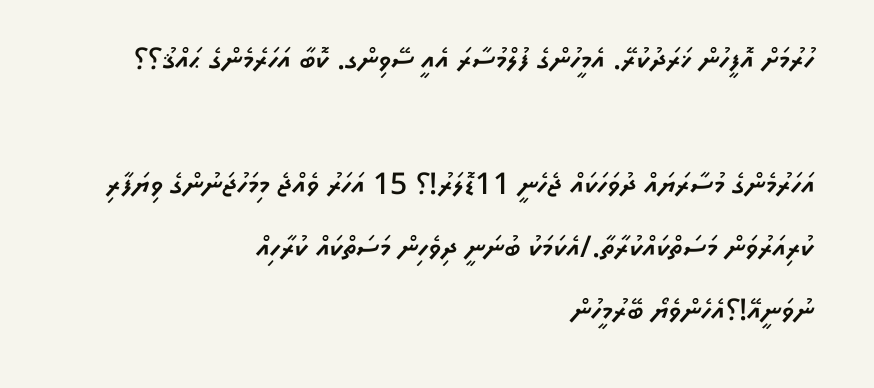ހުރުމަށް އޮފީހުން ޚަރަދުކުރޭ. އެމީހުންގެ ފުލްމުސާރަ އެއީ ސޭވިންގ. ކޮބާ އަހަރެމެންގެ ޙައްޤު؟؟

އަހަރުމެންގެ މުސާރަޔައް ދުވަހަކައް ޖެހެނީ 11ޑޮލަރު!؟ 15 އަހަރު ވެއްޖެ މިމަހުޖަނުންގެ ވިޔަފާރި ކުރިއަރުވަން މަސަތްކައްކުރާތާ./އެކަމަކު ބުނަނީ ދިވެހިން މަސަތްކައް ކުރާހިއް ނުވަނީއޭ!؟އެހެންވެޔޯ ބޭރުމީހުން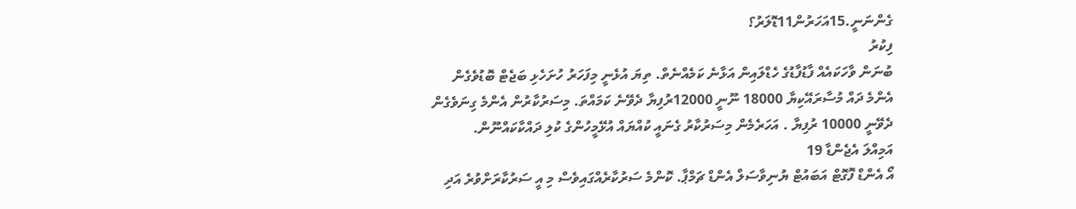ގެންނަނީ.15އަހަރުން11ޑޮލަރު؟
ފިކުރު
ބުނަން ވާހަކައެއް ފާޑުފާޑުގެ ހެޑްލައިން އަޅާނެ ކަމެއްނެތް. ތިޔަ އުޅެނީ މިފަހަރު ހުށަހެޅި ބަޖެޓް ބޮޑުވެގެން އެންމެ ދައް މުސާރައޭކިޔާ 18000 ނޫނީ 12000ރުފިޔާ ދެވޭނެ ކަމައްތަ. މިސަރުކާރުން އެންމެ ގިނަވެގެން ދެވޭނީ 10000 ރުފިޔާ . އަހަރެމެން މިސަރުކާރު ގެނައީ ކުއްޔައް އުޅޭމީހުންގެ ކުލި ދައްކާކައްނޫން.
އަމިއްލަ އެޖެންޑާ 19
އޯ އެންޑް ފޮގޮޓް އަބައުޓް ޔުނިވާސަލް އެންޑް ޗަމްޕާ. ކޮންމެ ސަރުކާރެއްގައިވެސް މި އީ ސަރުކާރަށްވުރެ އަދި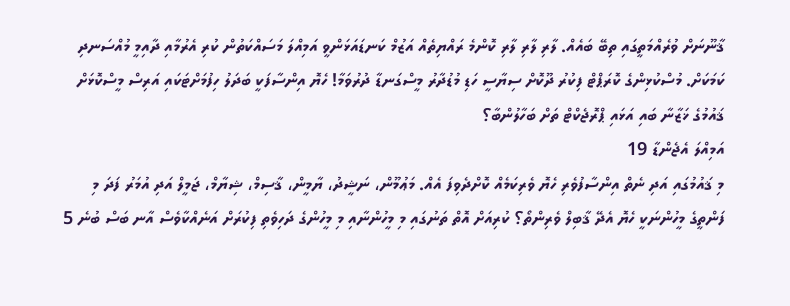ޤާނޫނަށް ވުރެއްމަތީގައި ތިބޭ ބައެއް. ލާރި ލާރި ލާރި ކޮންމެ ރައްޔިތެއް އަޒުމް ކަނޑައަޅަންވީ އަމިއްލަ މަސައްކަތުން ކުރި އެރުމާއި ދާއިމީ މުއްސަނދި ކަމަކަށް. މުސްކުޅިންގެ ކޮރަޕްޓް ފިކުރު ދޫކޮށް ސިޔާސީ ހަޑި މުޑުދާރު މީސްގަނޑާ ދުރުވަމާ! ހެޔޮ އިންސާފަކީ ބަދަލު ހިފުމަށްޓަކައި އަރިސް މީސްކޮޅަށް ޤައުމުގެ ޚަޒާނާ ބައި އަޅައި ޕްރޮޖެކްޓް ތަށް ބަހާލުންބާ؟
އަމިއްލަ އެޖެންޑާ 19
މި ޤައުމުގައި އަދި ނެތް އިންސާފުވެރި ހެޔޮ ވެރިކަމެއް ކޮށްދެވިފަ އެއް. މަޢުމޫން، ނަޝީދު، ޔާމީން، ޤާސިމް، ޝިޔާމް، ޖަމީލް އަދި އުމަރު ފަދަ މި ފަންތީގެ މީހުންނަކީ ހެޔޮ އެދޭ ޤާބިލް ވެރިންތޯ؟ ކުރިއަށް އޮތް ތަނުގައި މި މީހުންނާއި މި މީހުންގެ ދަހިވެތި ފިކުރަށް އަނެއްކާވެސް އާނ ބަސް ބުނެ 5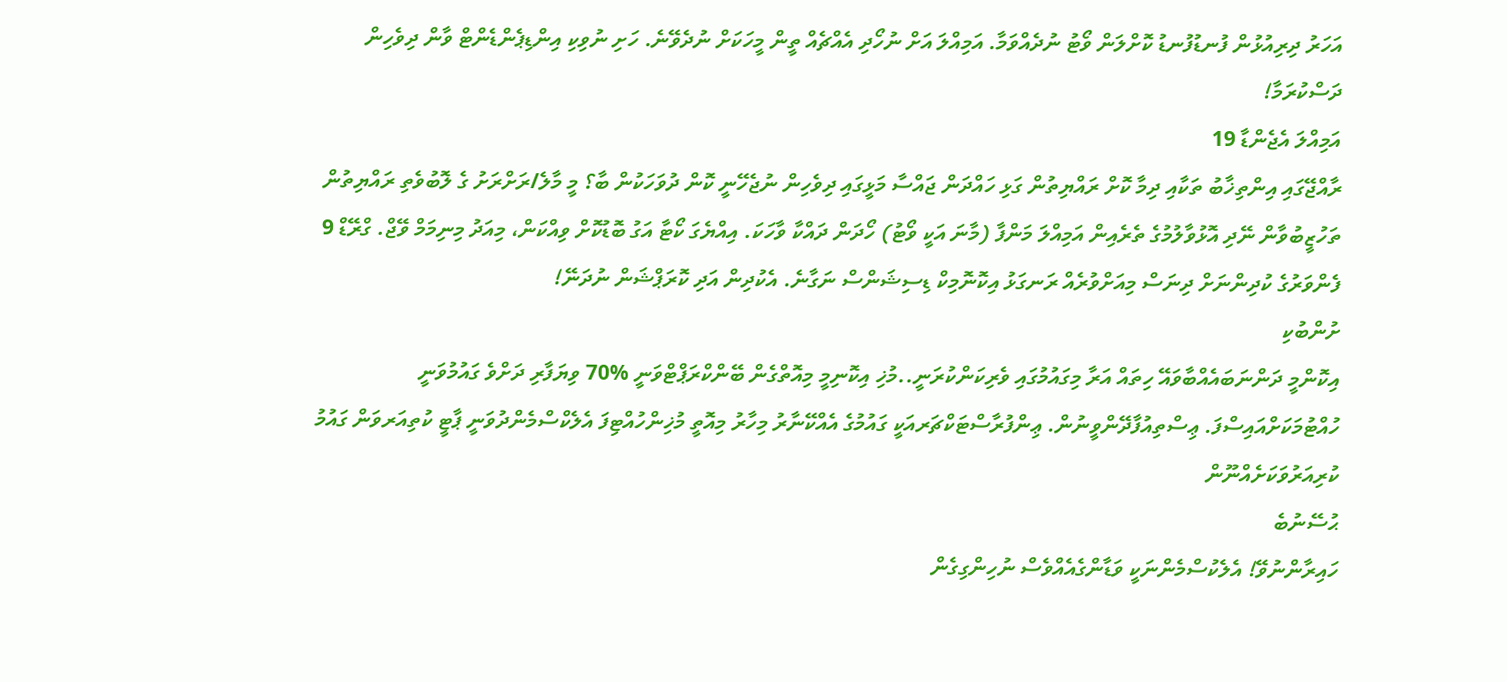އަހަރު ދިރިއުޅުން ފުނޑުފުނޑު ކޮށްލަން ވޯޓު ނުދެއްވަމާ. އަމިއްލަ އަށް ނުހޯދި އެއްޗެއް ތީން މީހަކަށް ނުދެވޭނެ. ހަށި ނުވިކި އިންޑިޕެންޑެންޓް ވާން ދިވެހިން ދަސްކުރަމާ!
އަމިއްލަ އެޖެންޑާ 19
ރާއްޖޭގައި އިންތިޚާބު ތަކާއި ދިމާ ކޮށް ރައްޔިތުން ގަޅި ހައްދަން ޖައްސާ މަޅީގައި ދިވެހިން ނުޖެހޭނީ ކޮން ދުވަހަކުން ބާ؟ މީ މާލެ/ރަށްރަށު ގެ ލޮބުވެތި ރައްޔިތުން ތަހުޒީބުވާން ނޭދި އޮޅުވާލުމުގެ ތެރެއިން އަމިއްލަ މަންފާ (މާނަ އަކީ ވޯޓު) ހޯދަން ދައްކާ ވާހަކަ. އިއްޔެގަ ކޯޓާ އަގު ބޮޑުކޮށް ވިއްކަން، މިއަދު މިނިމަމް ވޭޖް. ގްރޭޑް 9 ފެންވަރުގެ ކުދިންނަށް ދިނަސް މިއަށްވުރެއް ރަނގަޅު އިކޮނޮމިކް ޑިސިޝަންސް ނަގާނެ. އެކުދިން އަދި ކޮރަޕްޝަން ނުދަނޭ!
ށުންބުކި
އިކޮންމީ ދަންނަބައެއްބާވައޭ ހިތައް އަރާ މިގައުމުގައި ވެރިކަންކުރަނީ..މުޚި އިކޮނިމީ މިއޮތްގެން ބޭންކްރަޕްޓްވަނީ %70 ވިޔަފާރި ދަށްވެ ގައުމުވަނީ ހުއްޓުމަކަށްއައިސްފަ. ޢިސްތިއުފާދޭންވީނުން. ޢިންފުރާސްޓަކްޗަރއަކީ ގައުމުގެ އެއްކޭނާރު މިހާރު މިއޮތީ މުޚިންހުއްޓިފަ އެލެކްސްމެންދުވަނީ ޕާޓީ ކުތިއަރވަން ގައުމު ކުރިއަރުވަކަށެއްނޫން
ޙުސޭނުބެ
ހައިރާންނުވޭ! އެލެކުސްމެންނަކީ ވަޑާންގެއެއްވެސް ނުހިންގިގެން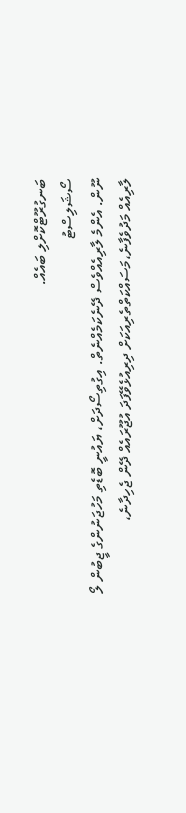ބަނގުރޫޓްކޮށްލި ބައެއް.
ސޯޝަލިސްޓު
ނޫން. އެންމެ ލާރިއެއްވެސް ދޭނެކަމެއްނެތް. އިގުތިސޯދަށް، ޔައުނީ ބޮޑެތި މަހުޖަނުންގެ ޖީބުން ލޯ ލާރިއެއް މަދުވެފާނެ،މަސައްކަތްތެރިއަކަށް ދިރިއުޅެވޭފަދަ އުޖޫރައެއް ދޭން ޖެހިދާނެ،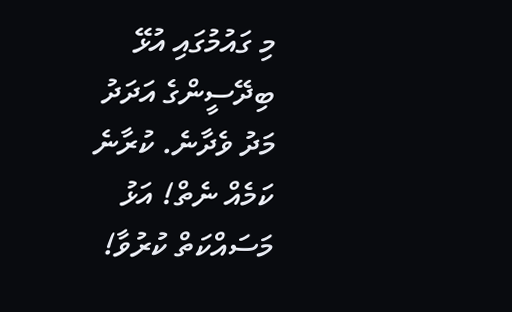މި ގައުމުގައި އުޅޭ ބިދޭސީންގެ އަދަދު މަދު ވެދާނެ. ކުރާނެ ކަމެއް ނެތް! އަޅު މަސައްކަތް ކުރުވާ!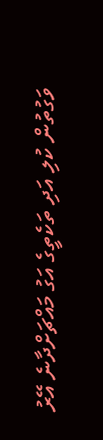ވަގުތުން ކުލި އަދި ތަކެތީގެ އަގު މައްޗަށްދާނެ އޭރު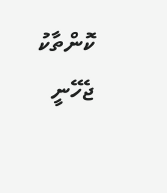ކޮންތާކު ޖެހޭނީ